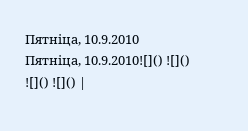Пятнiца, 10.9.2010
Пятнiца, 10.9.2010![]() ![]() ![]() ![]() |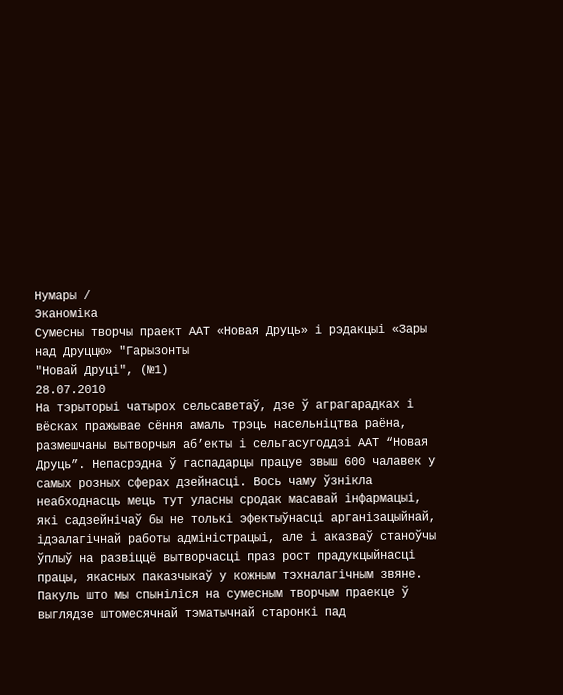Нумары /
Эканомiка
Сумесны творчы праект ААТ «Новая Друць» і рэдакцыі «Зары над Друццю» "Гарызонты
"Новай Друці", (№1)
28.07.2010
На тэрыторыі чатырох сельсаветаў, дзе ў аграгарадках і вёсках пражывае сёння амаль трэць насельніцтва раёна, размешчаны вытворчыя аб’екты і сельгасугоддзі ААТ “Новая Друць”. Непасрэдна ў гаспадарцы працуе звыш 600 чалавек у самых розных сферах дзейнасці. Вось чаму ўзнікла неабходнасць мець тут уласны сродак масавай інфармацыі, які садзейнічаў бы не толькі эфектыўнасці арганізацыйнай, ідэалагічнай работы адміністрацыі, але і аказваў станоўчы ўплыў на развіццё вытворчасці праз рост прадукцыйнасці працы, якасных паказчыкаў у кожным тэхналагічным звяне. Пакуль што мы спыніліся на сумесным творчым праекце ў выглядзе штомесячнай тэматычнай старонкі пад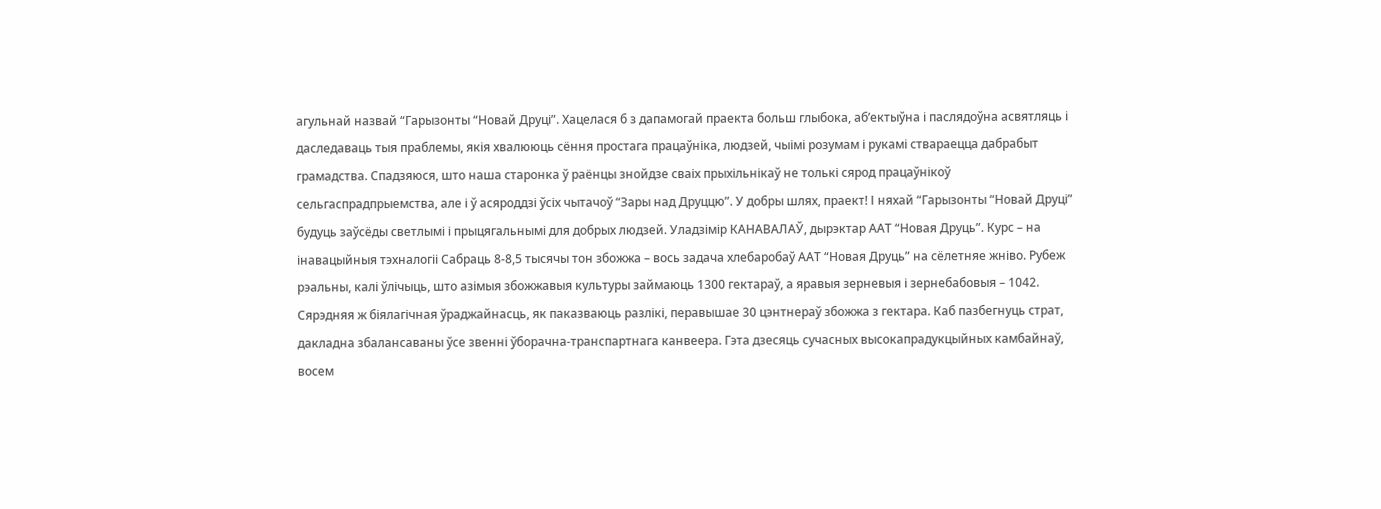агульнай назвай “Гарызонты “Новай Друці”. Хацелася б з дапамогай праекта больш глыбока, аб’ектыўна і паслядоўна асвятляць і даследаваць тыя праблемы, якія хвалююць сёння простага працаўніка, людзей, чыімі розумам і рукамі ствараецца дабрабыт грамадства. Спадзяюся, што наша старонка ў раёнцы знойдзе сваіх прыхільнікаў не толькі сярод працаўнікоў сельгаспрадпрыемства, але і ў асяроддзі ўсіх чытачоў “Зары над Друццю”. У добры шлях, праект! І няхай “Гарызонты “Новай Друці” будуць заўсёды светлымі і прыцягальнымі для добрых людзей. Уладзімір КАНАВАЛАЎ, дырэктар ААТ “Новая Друць”. Курс – на інавацыйныя тэхналогіі Сабраць 8-8,5 тысячы тон збожжа – вось задача хлебаробаў ААТ “Новая Друць” на сёлетняе жніво. Рубеж рэальны, калі ўлічыць, што азімыя збожжавыя культуры займаюць 1300 гектараў, а яравыя зерневыя і зернебабовыя – 1042. Сярэдняя ж біялагічная ўраджайнасць, як паказваюць разлікі, перавышае 30 цэнтнераў збожжа з гектара. Каб пазбегнуць страт, дакладна збалансаваны ўсе звенні ўборачна-транспартнага канвеера. Гэта дзесяць сучасных высокапрадукцыйных камбайнаў, восем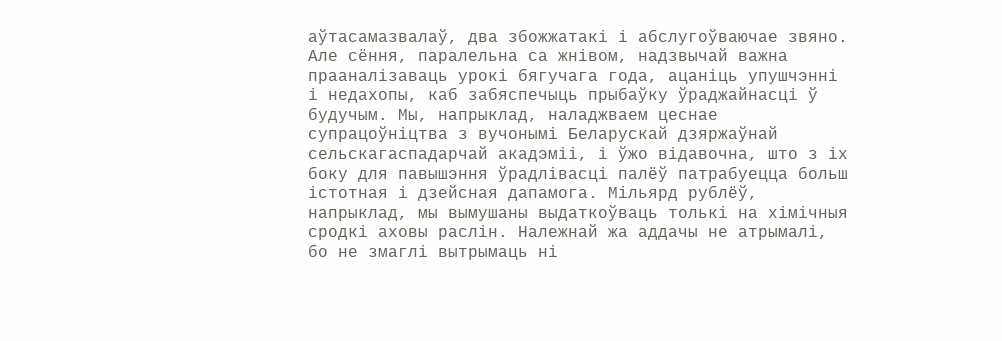аўтасамазвалаў, два збожжатакі і абслугоўваючае звяно. Але сёння, паралельна са жнівом, надзвычай важна прааналізаваць урокі бягучага года, ацаніць упушчэнні і недахопы, каб забяспечыць прыбаўку ўраджайнасці ў будучым. Мы, напрыклад, наладжваем цеснае супрацоўніцтва з вучонымі Беларускай дзяржаўнай сельскагаспадарчай акадэміі, і ўжо відавочна, што з іх боку для павышэння ўрадлівасці палёў патрабуецца больш істотная і дзейсная дапамога. Мільярд рублёў, напрыклад, мы вымушаны выдаткоўваць толькі на хімічныя сродкі аховы раслін. Належнай жа аддачы не атрымалі, бо не змаглі вытрымаць ні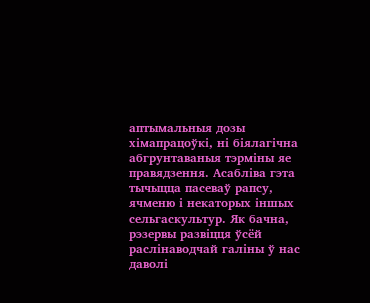аптымальныя дозы хімапрацоўкі, ні біялагічна абгрунтаваныя тэрміны яе правядзення. Асабліва гэта тычыцца пасеваў рапсу, ячменю і некаторых іншых сельгаскультур. Як бачна, рэзервы развіцця ўсёй раслінаводчай галіны ў нас даволі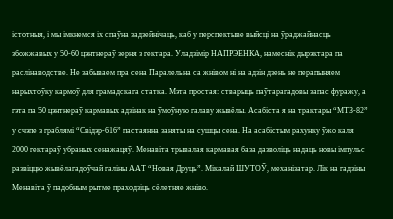істотныя, і мы імкнемся іх спаўна задзейнічаць, каб у перспектыве выйсці на ўраджайнасць збожжавых у 50-60 цэнтнераў зерня з гектара. Уладзімір НАПРЭЕНКА, намеснік дырэктара па раслінаводстве. Не забываем пра сена Паралельна са жнівом ні на адзін дзень не перапыняем нарыхтоўку кармоў для грамадскага статка. Мэта простая: стварыць паўтарагадовы запас фуражу, а гэта па 50 цэнтнераў кармавых адзінак на ўмоўную галаву жывёлы. Асабіста я на трактары “МТЗ-82” у счэпе з граблямі “Свідэр-616” пастаянна заняты на сушцы сена. На асабістым рахунку ўжо каля 2000 гектараў убраных сенажацяў. Менавіта трывалая кармавая база дазволіць надаць новы імпульс развіццю жывёлагадоўчай галіны ААТ “Новая Друць”. Мікалай ШУТОЎ, механізатар. Лік на гадзіны Менавіта ў падобным рытме праходзіць сёлетняе жніво.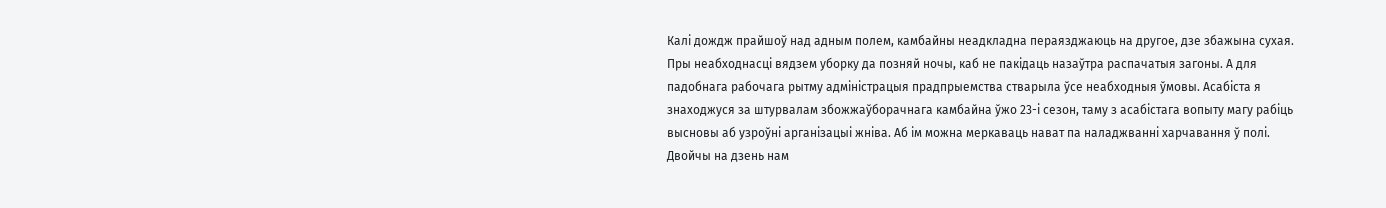Калі дождж прайшоў над адным полем, камбайны неадкладна пераязджаюць на другое, дзе збажына сухая. Пры неабходнасці вядзем уборку да позняй ночы, каб не пакідаць назаўтра распачатыя загоны. А для падобнага рабочага рытму адміністрацыя прадпрыемства стварыла ўсе неабходныя ўмовы. Асабіста я знаходжуся за штурвалам збожжаўборачнага камбайна ўжо 23-і сезон, таму з асабістага вопыту магу рабіць высновы аб узроўні арганізацыі жніва. Аб ім можна меркаваць нават па наладжванні харчавання ў полі. Двойчы на дзень нам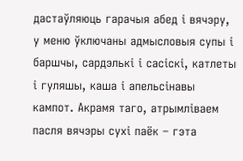дастаўляюць гарачыя абед і вячэру, у меню ўключаны адмысловыя супы і баршчы, сардэлькі і сасіскі, катлеты і гуляшы, каша і апельсінавы кампот. Акрамя таго, атрымліваем пасля вячэры сухі паёк – гэта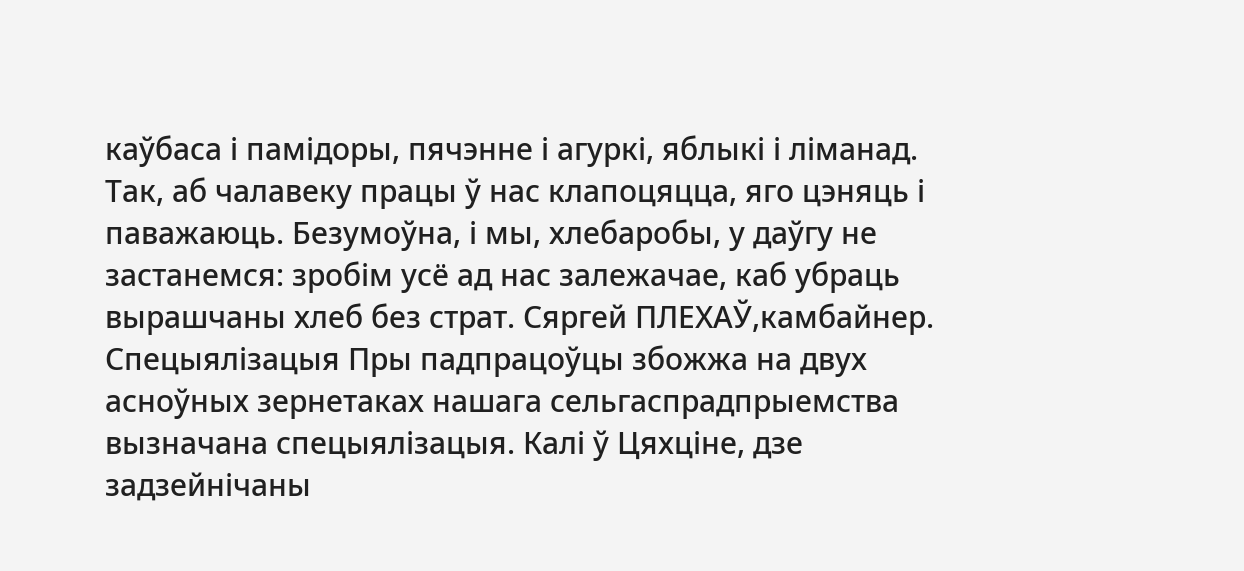каўбаса і памідоры, пячэнне і агуркі, яблыкі і ліманад. Так, аб чалавеку працы ў нас клапоцяцца, яго цэняць і паважаюць. Безумоўна, і мы, хлебаробы, у даўгу не застанемся: зробім усё ад нас залежачае, каб убраць вырашчаны хлеб без страт. Сяргей ПЛЕХАЎ,камбайнер. Спецыялізацыя Пры падпрацоўцы збожжа на двух асноўных зернетаках нашага сельгаспрадпрыемства вызначана спецыялізацыя. Калі ў Цяхціне, дзе задзейнічаны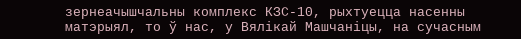зернеачышчальны комплекс КЗС-10, рыхтуецца насенны матэрыял, то ў нас, у Вялікай Машчаніцы, на сучасным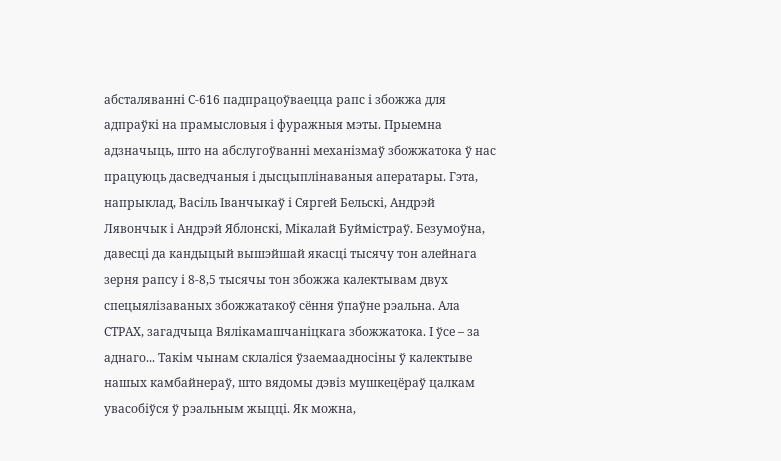абсталяванні С-616 падпрацоўваецца рапс і збожжа для адпраўкі на прамысловыя і фуражныя мэты. Прыемна адзначыць, што на абслугоўванні механізмаў збожжатока ў нас працуюць дасведчаныя і дысцыплінаваныя аператары. Гэта, напрыклад, Васіль Іванчыкаў і Сяргей Бельскі, Андрэй Лявончык і Андрэй Яблонскі, Мікалай Буймістраў. Безумоўна, давесці да кандыцый вышэйшай якасці тысячу тон алейнага зерня рапсу і 8-8,5 тысячы тон збожжа калектывам двух спецыялізаваных збожжатакоў сёння ўпаўне рэальна. Ала СТРАХ, загадчыца Вялікамашчаніцкага збожжатока. І ўсе – за аднаго... Такім чынам склаліся ўзаемаадносіны ў калектыве нашых камбайнераў, што вядомы дэвіз мушкецёраў цалкам увасобіўся ў рэальным жыцці. Як можна,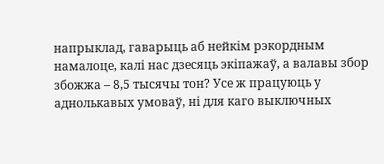напрыклад, гаварыць аб нейкім рэкордным намалоце, калі нас дзесяць экіпажаў, а валавы збор збожжа – 8,5 тысячы тон? Усе ж працуюць у аднолькавых умоваў, ні для каго выключных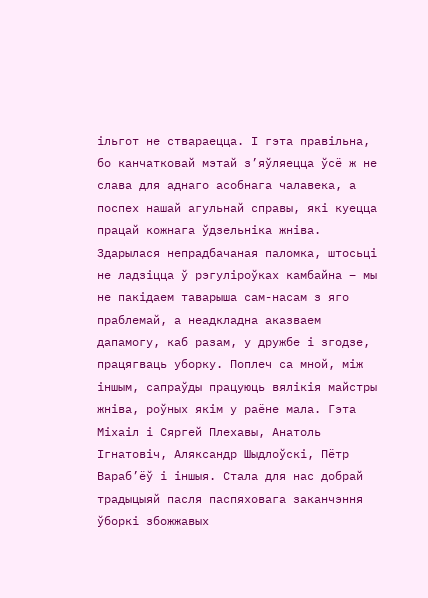ільгот не ствараецца. І гэта правільна, бо канчатковай мэтай з’яўляецца ўсё ж не слава для аднаго асобнага чалавека, а поспех нашай агульнай справы, які куецца працай кожнага ўдзельніка жніва. Здарылася непрадбачаная паломка, штосьці не ладзіцца ў рэгуліроўках камбайна – мы не пакідаем таварыша сам-насам з яго праблемай, а неадкладна аказваем дапамогу, каб разам, у дружбе і згодзе, працягваць уборку. Поплеч са мной, між іншым, сапраўды працуюць вялікія майстры жніва, роўных якім у раёне мала. Гэта Міхаіл і Сяргей Плехавы, Анатоль Ігнатовіч, Аляксандр Шыдлоўскі, Пётр Вараб’ёў і іншыя. Стала для нас добрай традыцыяй пасля паспяховага заканчэння ўборкі збожжавых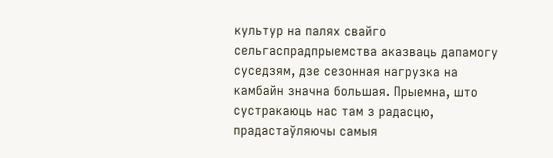культур на палях свайго сельгаспрадпрыемства аказваць дапамогу суседзям, дзе сезонная нагрузка на камбайн значна большая. Прыемна, што сустракаюць нас там з радасцю, прадастаўляючы самыя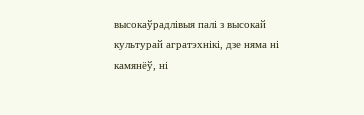высокаўрадлівыя палі з высокай культурай агратэхнікі, дзе няма ні камянёў, ні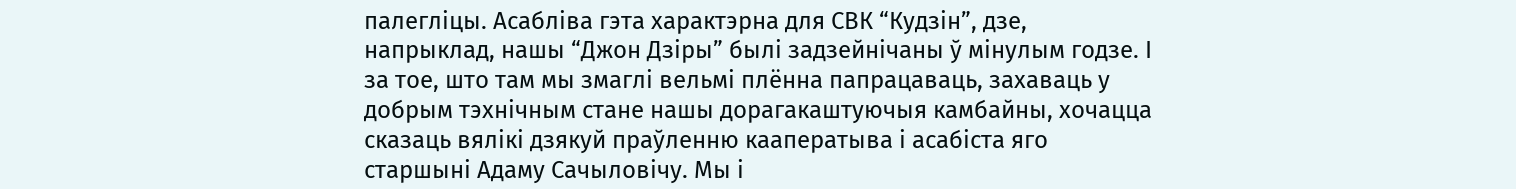палегліцы. Асабліва гэта характэрна для СВК “Кудзін”, дзе, напрыклад, нашы “Джон Дзіры” былі задзейнічаны ў мінулым годзе. І за тое, што там мы змаглі вельмі плённа папрацаваць, захаваць у добрым тэхнічным стане нашы дорагакаштуючыя камбайны, хочацца сказаць вялікі дзякуй праўленню кааператыва і асабіста яго старшыні Адаму Сачыловічу. Мы і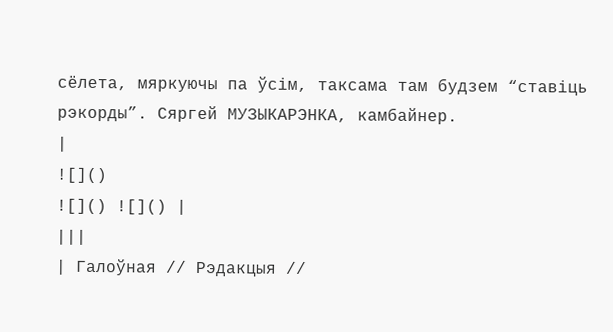сёлета, мяркуючы па ўсім, таксама там будзем “ставіць рэкорды”. Сяргей МУЗЫКАРЭНКА, камбайнер.
|
![]()
![]() ![]() |
|||
| Галоўная // Рэдакцыя //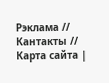Рэклама // Кантакты // Карта сайта |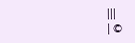|||
| ©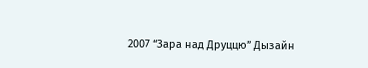2007 “Зара над Друццю” Дызайн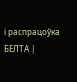і распрацоўка БЕЛТА |